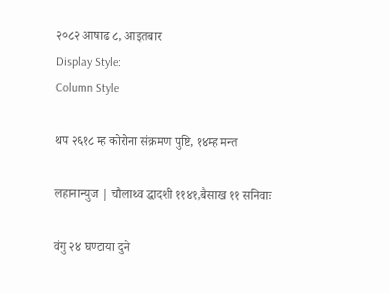२०८२ आषाढ ८, आइतबार
Display Style:
Column Style

थप २६१८ म्ह कोरोना संक्रमण पुष्टि, १४म्ह मन्त

लहानान्युज | चौलाथ्व द्धादशी ११४१,बैसाख ११ सनिवाः

वंगु २४ घण्टाया दुने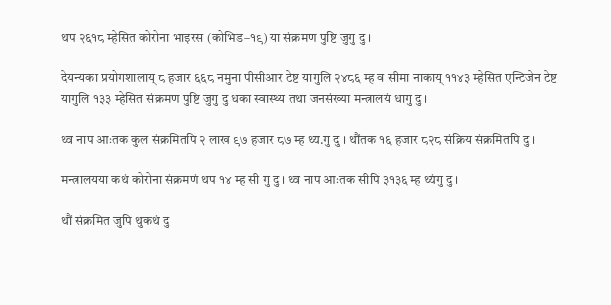थप २६१८ म्हेसित कोरोना भाइरस (कोभिड–१९) या संक्रमण पुष्टि जुगु दु ।

देयन्यका प्रयोगशालाय् ८ हजार ६६८ नमुना पीसीआर टेष्ट यागुलि २४८६ म्ह व सीमा नाकाय् ११४३ म्हेसित एन्टिजेन टेष्ट यागुलि १३३ म्हेसित संक्रमण पुष्टि जुगु दु धका स्वास्थ्य तथा जनसंख्या मन्त्रालयं धागु दु ।

थ्व नाप आःतक कुल संक्रमितपि २ लाख ९७ हजार ८७ म्ह थ्य.गु दु । थौंतक १६ हजार ८२८ संक्रिय संक्रमितपि दु ।

मन्त्रालयया कथं कोरोना संक्रमणं थप १४ म्ह सी गु दु । थ्व नाप आःतक सीपि ३१३६ म्ह थ्यंगु दु ।

थौं संक्रमित जुपि थुकथं दु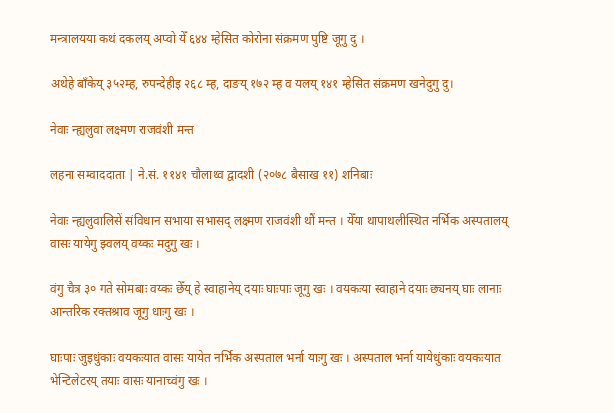मन्त्रालयया कथं दकलय् अप्वो येँ ६४४ म्हेसित कोरोना संक्रमण पुष्टि जूगु दु ।

अथेहे बाँकेय् ३५२म्ह, रुपन्देहीइ २६८ म्ह, दाङय् १७२ म्ह व यलय् १४१ म्हेसित संक्रमण खनेदुगु दु।

नेवाः न्ह्यलुवा लक्ष्मण राजवंशी मन्त

लहना सम्वाददाता | ने.सं. ११४१ चौलाथ्व द्वादशी (२०७८ बैसाख ११) शनिबाः

नेवाः न्ह्यलुवालिसें संविधान सभाया सभासद् लक्ष्मण राजवंशी थौं मन्त । येँया थापाथलीस्थित नर्भिक अस्पतालय् वासः यायेगु झ्वलय् वय्कः मदुगु खः ।

वंगु चैत्र ३० गते सोमबाः वय्कः छेँय् हे स्वाहानेय् दयाः घाःपाः जूगु खः । वयकःया स्वाहाने दयाः छ्यनय् घाः लानाः आन्तरिक रक्तश्राव जूगु धाःगु खः ।

घाःपाः जुइधुंकाः वयकःयात वासः यायेत नर्भिक अस्पताल भर्ना याःगु खः । अस्पताल भर्ना यायेधुंकाः वयकःयात भेन्टिलेटरय् तयाः वासः यानाच्वंगु खः ।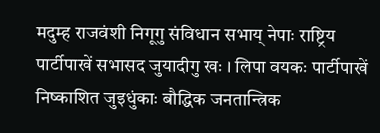मदुम्ह राजवंशी निगूगु संविधान सभाय् नेपाः राष्ट्रिय पार्टीपाखें सभासद जुयादीगु खः । लिपा वयकः पार्टीपाखें निष्काशित जुइधुंकाः बौद्धिक जनतान्त्रिक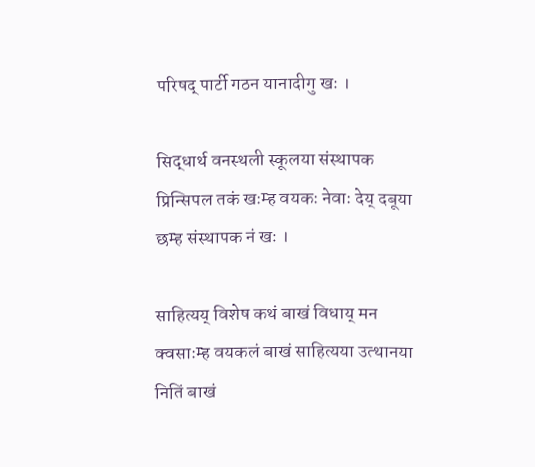परिषद् पार्टी गठन यानादीगु खः ।

सिद्धार्थ वनस्थली स्कूलया संस्थापक प्रिन्सिपल तकं खःम्ह वयकः नेवाः देय् दबूया छम्ह संस्थापक नं खः ।

साहित्यय् विशेष कथं बाखं विधाय् मन क्वसाःम्ह वयकलं बाखं साहित्यया उत्थानया नितिं बाखं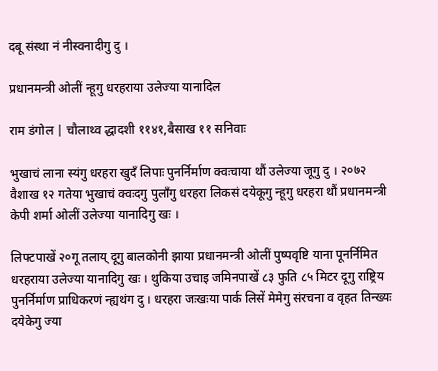दबू संस्था नं नीस्वनादीगु दु ।

प्रधानमन्त्री ओलीं न्हूगु धरहराया उलेज्या यानादिल

राम डंगोल | चौलाथ्व द्धादशी ११४१,बैसाख ११ सनिवाः

भुखाचं लाना स्यंगु धरहरा खुदँ लिपाः पुनर्निर्माण क्वःचाया थौं उलेज्या जूगु दु । २०७२ वैशाख १२ गतेया भुखाचं क्वःदगु पुलाँगु धरहरा लिकसं दयेकूगु न्हूगु धरहरा थौं प्रधानमन्त्री केपी शर्मा ओलीं उलेज्या यानादिगु खः ।

लिफ्टपाखें २०गू तलाय् दूगु बालकोनी झाया प्रधानमन्त्री ओलीं पुष्पवृष्टि याना पूनर्निमित धरहराया उलेज्या यानादिगु खः । थुकिया उचाइ जमिनपाखें ८३ फुति ८५ मिटर दूगु राष्ट्रिय पुनर्निर्माण प्राधिकरणं न्ह्यथंग दु । धरहरा जःखःया पार्क लिसें मेमेगु संरचना व वृहत तिन्ख्यः दयेकेगु ज्या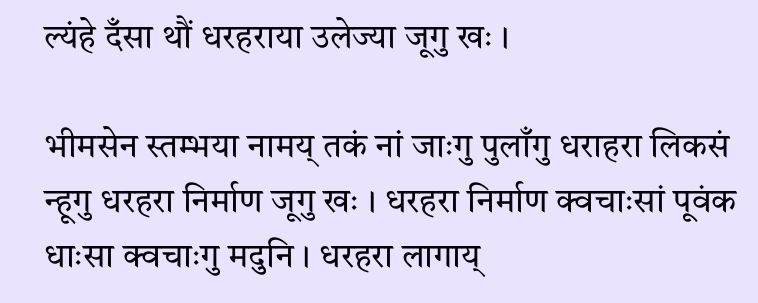ल्यंहे दँसा थौं धरहराया उलेज्या जूगु खः ।

भीमसेन स्तम्भया नामय् तकं नां जाःगु पुलाँगु धराहरा लिकसं न्हूगु धरहरा निर्माण जूगु खः । धरहरा निर्माण क्वचाःसां पूवंक धाःसा क्वचाःगु मदुनि । धरहरा लागाय्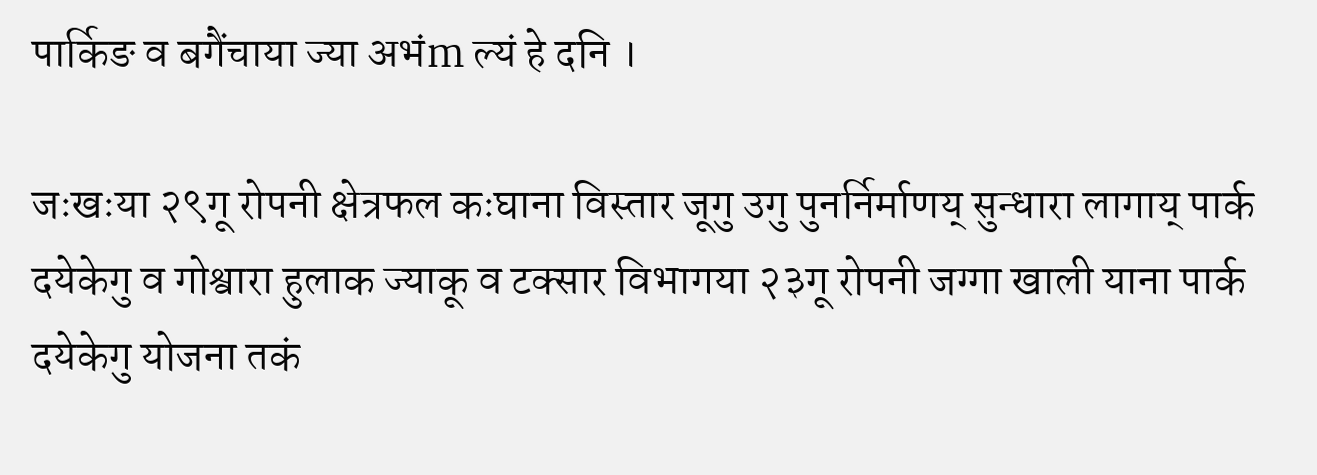पार्किङ व बगैंचाया ज्या अभंm ल्यं हे दनि ।

जःखःया २९गू रोपनी क्षेत्रफल कःघाना विस्तार जूगु उगु पुनर्निर्माणय् सुन्धारा लागाय् पार्क दयेकेगु व गोश्वारा हुलाक ज्याकू व टक्सार विभागया २३गू रोपनी जग्गा खाली याना पार्क दयेकेगु योजना तकं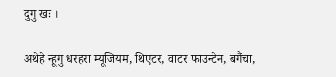दुगु खः ।

अथेहे न्हूगु धरहरा म्यूजियम, थिएटर, वाटर फाउन्टेन, बगैंचा,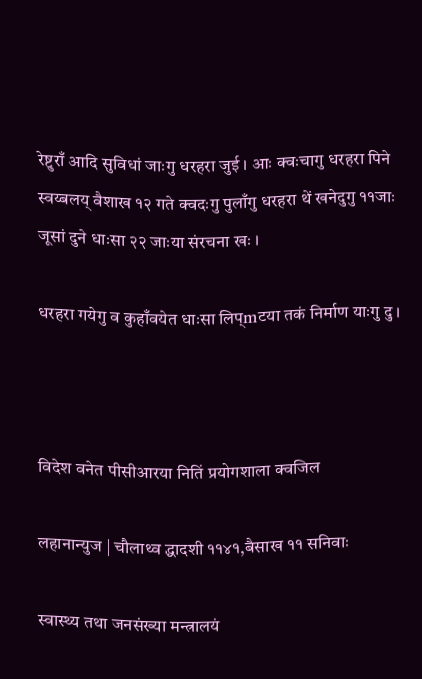रेष्टुराँ आदि सुविधां जाःगु धरहरा जुई । आः क्वःचागु धरहरा पिने स्वय्बलय् वैशाख १२ गते क्वदःगु पुलाँगु धरहरा थें खनेदुगु ११जाः जूसां दुने धाःसा २२ जाःया संरचना खः ।

धरहरा गयेगु व कुहाँवयेत धाःसा लिप्mटया तकं निर्माण याःगु दु ।



विदेश वनेत पीसीआरया नितिं प्रयोगशाला क्वजिल

लहानान्युज | चौलाथ्व द्धादशी ११४१,बैसाख ११ सनिवाः

स्वास्थ्य तथा जनसंख्या मन्त्रालयं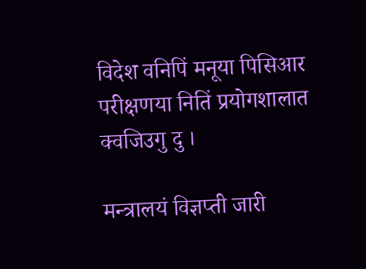विदेश वनिपिं मनूया पिसिआर परीक्षणया नितिं प्रयोगशालात क्वजिउगु दु ।

मन्त्रालयं विज्ञप्ती जारी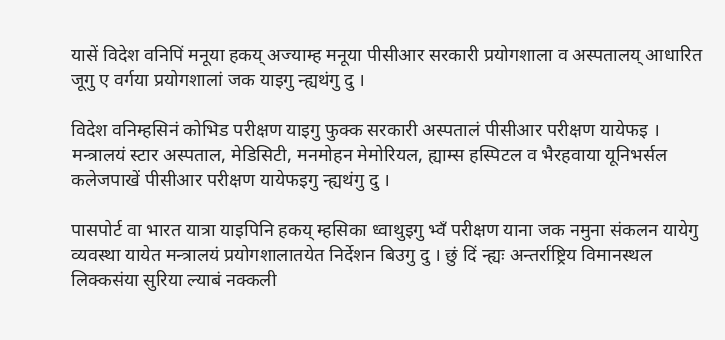यासें विदेश वनिपिं मनूया हकय् अज्याम्ह मनूया पीसीआर सरकारी प्रयोगशाला व अस्पतालय् आधारित जूगु ए वर्गया प्रयोगशालां जक याइगु न्ह्यथंगु दु ।

विदेश वनिम्हसिनं कोभिड परीक्षण याइगु फुक्क सरकारी अस्पतालं पीसीआर परीक्षण यायेफइ । मन्त्रालयं स्टार अस्पताल, मेडिसिटी, मनमोहन मेमोरियल, ह्याम्स हस्पिटल व भैरहवाया यूनिभर्सल कलेजपाखें पीसीआर परीक्षण यायेफइगु न्ह्यथंगु दु ।

पासपोर्ट वा भारत यात्रा याइपिनि हकय् म्हसिका ध्वाथुइगु भ्वँ परीक्षण याना जक नमुना संकलन यायेगु व्यवस्था यायेत मन्त्रालयं प्रयोगशालातयेत निर्देशन बिउगु दु । छुं दिं न्ह्यः अन्तर्राष्ट्रिय विमानस्थल लिक्कसंया सुरिया ल्याबं नक्कली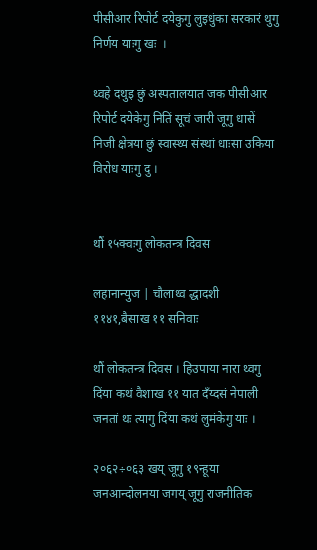पीसीआर रिपोर्ट दयेकुगु लुइधुंका सरकारं थुगु निर्णय याःगु खः  ।

थ्वहे दथुइ छुं अस्पतालयात जक पीसीआर रिपोर्ट दयेकेगु नितिं सूचं जारी जूगु धासें निजी क्षेत्रया छुं स्वास्थ्य संस्थां धाःसा उकिया विरोध याःगु दु ।


थौं १५क्वःगु लोकतन्त्र दिवस

लहानान्युज | चौलाथ्व द्धादशी ११४१,बैसाख ११ सनिवाः

थौं लोकतन्त्र दिवस । हिउपाया नारा थ्वगु दिंया कथं वैशाख ११ यात दँय्दसं नेपाली जनतां थः त्यागु दिंया कथं लुमंकेगु याः ।

२०६२÷०६३ खय् जूगु १९न्हूया जनआन्दोलनया जगय् जूगु राजनीतिक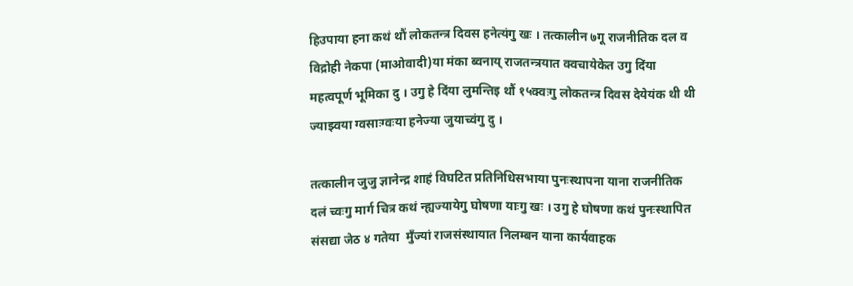हिउपाया हना कथं थौं लोकतन्त्र दिवस हनेत्यंगु खः । तत्कालीन ७गू राजनीतिक दल व विद्रोही नेकपा (माओवादी)या मंका ब्वनाय् राजतन्त्रयात क्वचायेकेत उगु दिंया महत्वपूर्ण भूमिका दु । उगु हे दिंया लुमन्तिइ थौं १५क्वःगु लोकतन्त्र दिवस देयेयंक थी थी ज्याझ्वया ग्वसाःग्वःया हनेज्या जुयाच्वंगु दु ।

तत्कालीन जुजु ज्ञानेन्द्र शाहं विघटित प्रतिनिधिसभाया पुनःस्थापना याना राजनीतिक दलं च्वःगु मार्ग चित्र कथं न्ह्यज्यायेगु घोषणा याःगु खः । उगु हे घोषणा कथं पुनःस्थापित संसद्या जेठ ४ गतेया  मुँज्यां राजसंस्थायात निलम्बन याना कार्यवाहक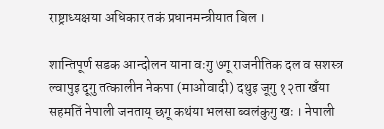राष्ट्राध्यक्षया अधिकार तकं प्रधानमन्त्रीयात बिल ।

शान्तिपूर्ण सडक आन्दोलन याना वःगु ७गू राजनीतिक दल व सशस्त्र ल्वापुइ दूगु तत्कालीन नेकपा (माओवादी) दथुइ जूगु १२ता खँया सहमतिं नेपाली जनताय् छगू कथंया भलसा ब्वलंकुगु खः । नेपाली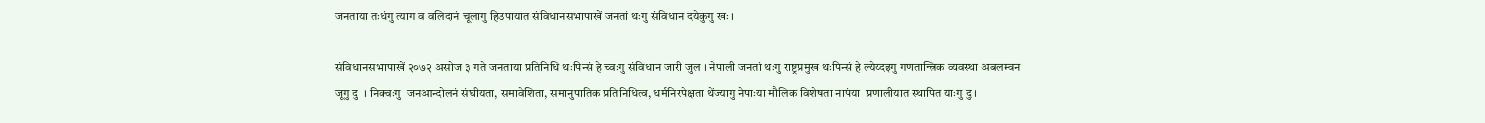जनताया तःधंगु त्याग व वलिदानं चूलागु हिउपायात संविधानसभापाखें जनतां थःगु संविधान दयेकुगु खः ।

संविधानसभापाखें २०७२ असोज ३ गते जनताया प्रतिनिधि थःपिन्सं हे च्वःगु संविधान जारी जुल । नेपाली जनतां थःगु राष्ट्रप्रमुख थःपिन्सं हे ल्येय्दइगु गणतान्त्रिक व्यवस्था अबलम्वन जूगु दु  । निक्वःगु  जनआन्दोलनं संघीयता, समावेशिता, समानुपातिक प्रतिनिधित्व, धर्मनिरपेक्षता थेंज्यागु नेपाःया मौलिक विशेषता नापंया  प्रणालीयात स्थापित याःगु दु ।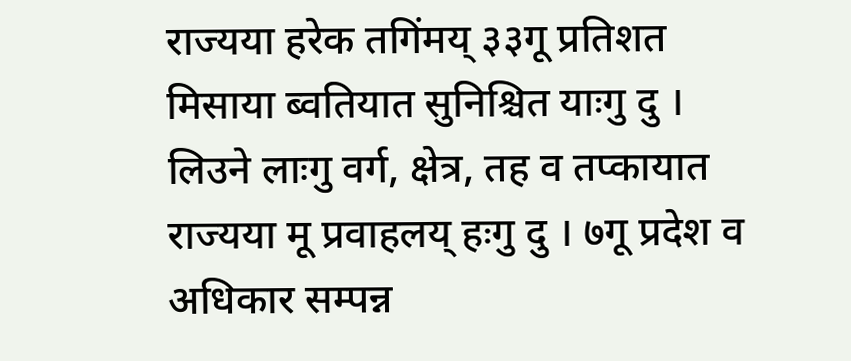राज्यया हरेक तगिंमय् ३३गू प्रतिशत मिसाया ब्वतियात सुनिश्चित याःगु दु । लिउने लाःगु वर्ग, क्षेत्र, तह व तप्कायात राज्यया मू प्रवाहलय् हःगु दु । ७गू प्रदेश व अधिकार सम्पन्न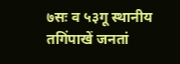७सः व ५३गू स्थानीय तगिंपाखें जनतां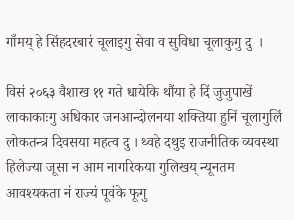गाँमय् हे सिंहदरबारं चूलाइगु सेवा व सुविधा चूलाकुगु दु  ।

विसं २०६३ वैशाख ११ गते धायेकि थौंया हे दिं जुजुपाखें लाकाकाःगु अधिकार जनआन्दोलनया शक्तिया हुनिं चूलागुलिं लोकतन्त्र दिवसया महत्व दु । थ्वहे दथुइ राजनीतिक व्यवस्था हिलेज्या जूसा न आम नागरिकया गुलिखय् न्यूनतम आवश्यकता नं राज्यं पूवंके फूगु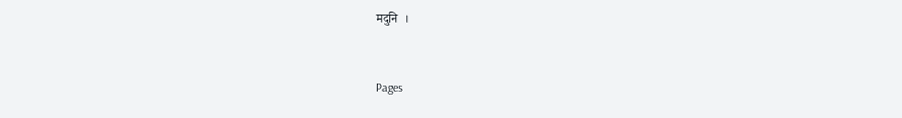मदुनि  ।


Pages